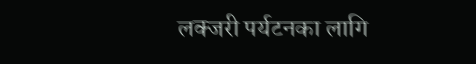लक्जरी पर्यटनका लागि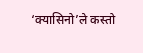‘क्यासिनो’ले कस्तो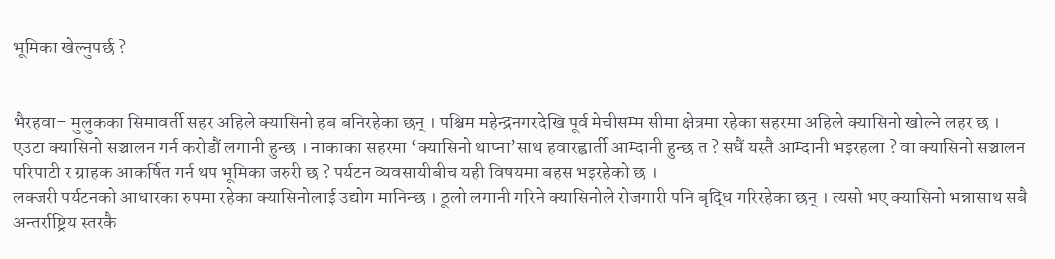भूमिका खेल्नुपर्छ ?


भैरहवा– मुलुकका सिमावर्ती सहर अहिले क्यासिनो हब बनिरहेका छन् । पश्चिम महेन्द्रनगरदेखि पूर्व मेचीसम्म सीमा क्षेत्रमा रहेका सहरमा अहिले क्यासिनो खोल्ने लहर छ । एउटा क्यासिनो सञ्चालन गर्न करोडौं लगानी हुन्छ । नाकाका सहरमा ‘क्यासिनो थाप्ना’साथ हवारह्वार्ती आम्दानी हुन्छ त ? सधैं यस्तै आम्दानी भइरहला ? वा क्यासिनो सञ्चालन परिपाटी र ग्राहक आकर्षित गर्न थप भूमिका जरुरी छ ? पर्यटन व्यवसायीबीच यही विषयमा बहस भइरहेको छ ।
लक्जरी पर्यटनको आधारका रुपमा रहेका क्यासिनोलाई उद्योग मानिन्छ । ठूलो लगानी गरिने क्यासिनोले रोजगारी पनि बृद्धि गरिरहेका छन् । त्यसो भए क्यासिनो भन्नासाथ सबै अन्तर्राष्ट्रिय स्तरकै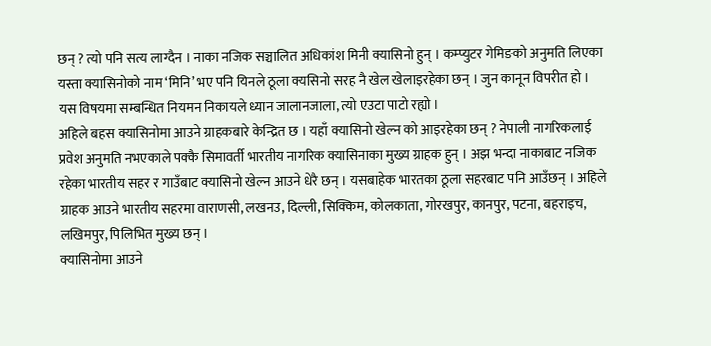छन् ? त्यो पनि सत्य लाग्दैन । नाका नजिक सञ्चालित अधिकांश मिनी क्यासिनो हुन् । कम्प्युटर गेमिङको अनुमति लिएका यस्ता क्यासिनोको नाम ‘मिनि’ भए पनि यिनले ठूला क्यसिनो सरह नै खेल खेलाइरहेका छन् । जुन कानून विपरीत हो । यस विषयमा सम्बन्धित नियमन निकायले ध्यान जालानजाला, त्यो एउटा पाटो रह्यो ।
अहिले बहस क्यासिनोमा आउने ग्राहकबारे केन्द्रित छ । यहाँ क्यासिनो खेल्न को आइरहेका छन् ? नेपाली नागरिकलाई प्रवेश अनुमति नभएकाले पक्कै सिमावर्ती भारतीय नागरिक क्यासिनाका मुख्य ग्राहक हुन् । अझ भन्दा नाकाबाट नजिक रहेका भारतीय सहर र गाउँबाट क्यासिनो खेल्न आउने धेरै छन् । यसबाहेक भारतका ठूला सहरबाट पनि आउँछन् । अहिले ग्राहक आउने भारतीय सहरमा वाराणसी, लखनउ, दिल्ली, सिक्किम, कोलकाता, गोरखपुर, कानपुर, पटना, बहराइच, लखिमपुर, पिलिभित मुख्य छन् ।
क्यासिनोमा आउने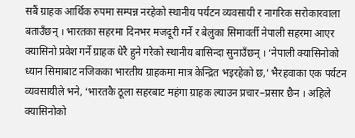सबैं ग्राहक आर्थिक रुपमा सम्पन्न नरहेको स्थानीय पर्यटन व्यवसायी र नागरिक सरोकारवाला बताउँछन् । भारतका सहरमा दिनभर मजदूरी गर्ने र बेलुका सिमावर्ती नेपाली सहरमा आएर क्यासिनो प्रवेश गर्ने ग्राहक धेरै हुने गरेको स्थानीय बासिन्दा सुनाउँछन् । ‘नेपाली क्यासिनोको ध्यान सिमाबाट नजिकका भारतीय ग्राहकमा मात्र केन्द्रित भइरहेको छ,’ भैरहवाका एक पर्यटन व्यवसायीले भने, ‘भारतकै ठूला सहरबाट महंगा ग्राहक ल्याउन प्रचार–प्रसार छैन । अहिले क्यासिनोको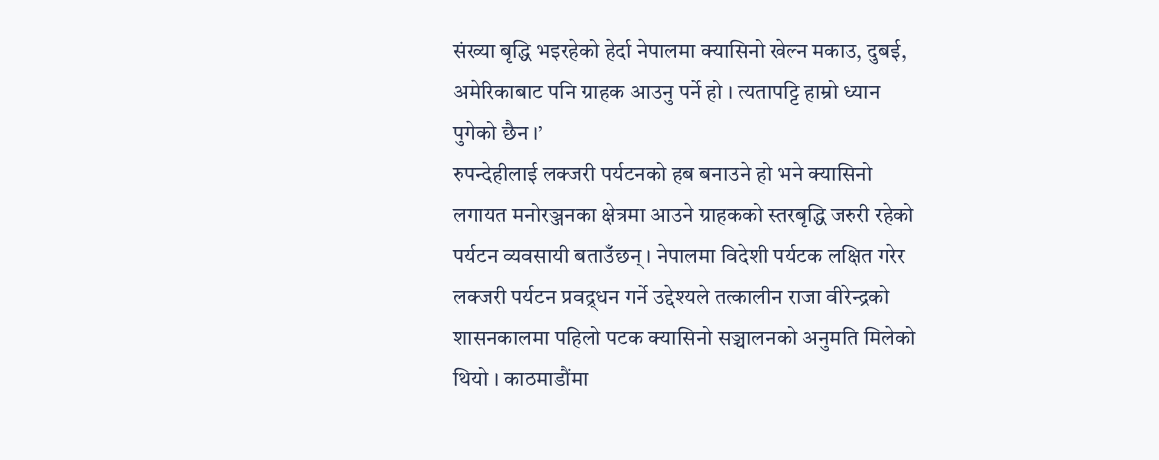संख्या बृद्धि भइरहेको हेर्दा नेपालमा क्यासिनो खेल्न मकाउ, दुबई, अमेरिकाबाट पनि ग्राहक आउनु पर्ने हो । त्यतापट्टि हाम्रो ध्यान पुगेको छैन ।’
रुपन्देहीलाई लक्जरी पर्यटनको हब बनाउने हो भने क्यासिनो लगायत मनोरञ्जनका क्षेत्रमा आउने ग्राहकको स्तरबृद्धि जरुरी रहेको पर्यटन व्यवसायी बताउँछन् । नेपालमा विदेशी पर्यटक लक्षित गरेर लक्जरी पर्यटन प्रवद्र्धन गर्ने उद्देश्यले तत्कालीन राजा वीरेन्द्रको शासनकालमा पहिलो पटक क्यासिनो सञ्चालनको अनुमति मिलेको थियो । काठमाडौंमा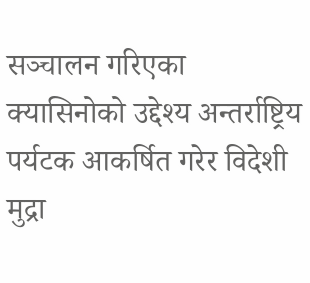सञ्चालन गरिएका क्यासिनोको उद्देश्य अन्तर्राष्ट्रिय पर्यटक आकर्षित गरेर विदेशी मुद्रा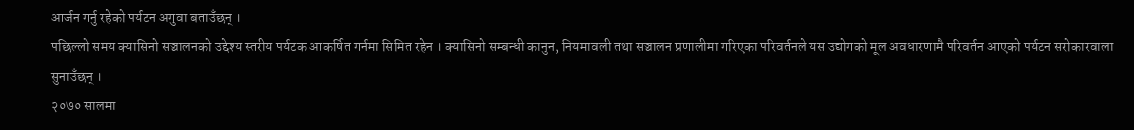आर्जन गर्नु रहेको पर्यटन अगुवा बताउँछन् ।
पछिल्लो समय क्यासिनो सञ्चालनको उद्देश्य स्तरीय पर्यटक आकर्षित गर्नमा सिमित रहेन । क्यासिनो सम्बन्धी कानुन, नियमावली तथा सञ्चालन प्रणालीमा गरिएका परिवर्तनले यस उद्योगको मूल अवधारणामै परिवर्तन आएको पर्यटन सरोकारवाला सुनाउँछन् ।
२०७० सालमा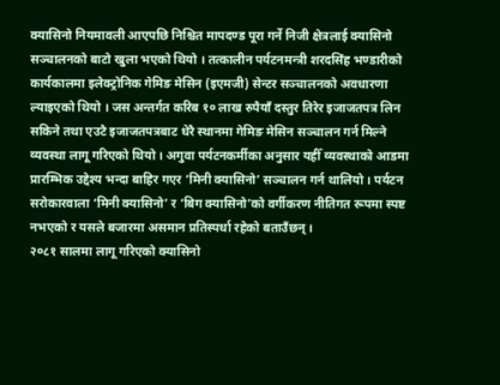क्यासिनो नियमावली आएपछि निश्चित मापदण्ड पूरा गर्ने निजी क्षेत्रलाई क्यासिनो सञ्चालनको बाटो खुला भएको थियो । तत्कालीन पर्यटनमन्त्री शरदसिंह भण्डारीको कार्यकालमा इलेक्ट्रोनिक गेमिङ मेसिन (इएमजी) सेन्टर सञ्चालनको अवधारणा ल्याइएको थियो । जस अन्तर्गत करिब १० लाख रुपैयाँ दस्तुर तिरेर इजाजतपत्र लिन सकिने तथा एउटै इजाजतपत्रबाट धेरै स्थानमा गेमिङ मेसिन सञ्चालन गर्न मिल्ने व्यवस्था लागू गरिएको थियो । अगुवा पर्यटनकर्मीका अनुसार यहीँ व्यवस्थाको आडमा प्रारम्भिक उद्देश्य भन्दा बाहिर गएर ‘मिनी क्यासिनो’ सञ्चालन गर्न थालियो । पर्यटन सरोकारवाला ‘मिनी क्यासिनो’ र ‘बिग क्यासिनो’को वर्गीकरण नीतिगत रूपमा स्पष्ट नभएको र यसले बजारमा असमान प्रतिस्पर्धा रहेको बताउँछन् ।
२०८१ सालमा लागू गरिएको क्यासिनो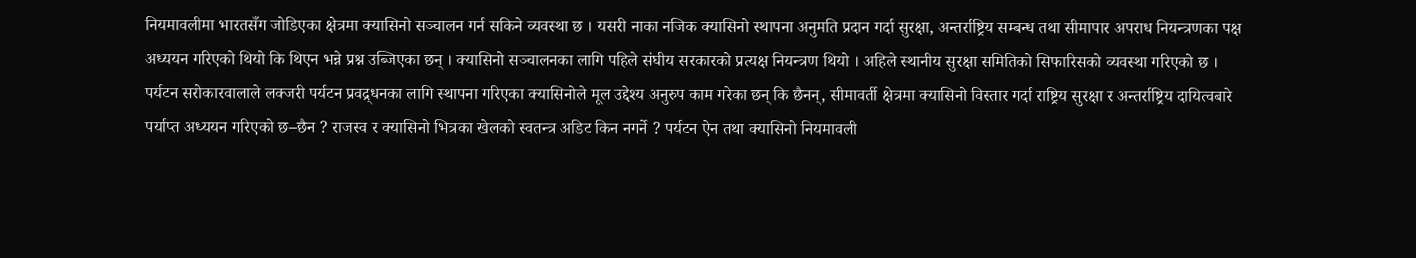नियमावलीमा भारतसँग जोडिएका क्षेत्रमा क्यासिनो सञ्चालन गर्न सकिने व्यवस्था छ । यसरी नाका नजिक क्यासिनो स्थापना अनुमति प्रदान गर्दा सुरक्षा, अन्तर्राष्ट्रिय सम्बन्ध तथा सीमापार अपराध नियन्त्रणका पक्ष अध्ययन गरिएको थियो कि थिएन भन्ने प्रश्न उब्जिएका छन् । क्यासिनो सञ्चालनका लागि पहिले संघीय सरकारको प्रत्यक्ष नियन्त्रण थियो । अहिले स्थानीय सुरक्षा समितिको सिफारिसको व्यवस्था गरिएको छ ।
पर्यटन सरोकारवालाले लक्जरी पर्यटन प्रवद्र्धनका लागि स्थापना गरिएका क्यासिनोले मूल उद्देश्य अनुरुप काम गरेका छन् कि छैनन्, सीमावर्ती क्षेत्रमा क्यासिनो विस्तार गर्दा राष्ट्रिय सुरक्षा र अन्तर्राष्ट्रिय दायित्वबारे पर्याप्त अध्ययन गरिएको छ–छैन ? राजस्व र क्यासिनो भित्रका खेलको स्वतन्त्र अडिट किन नगर्ने ? पर्यटन ऐन तथा क्यासिनो नियमावली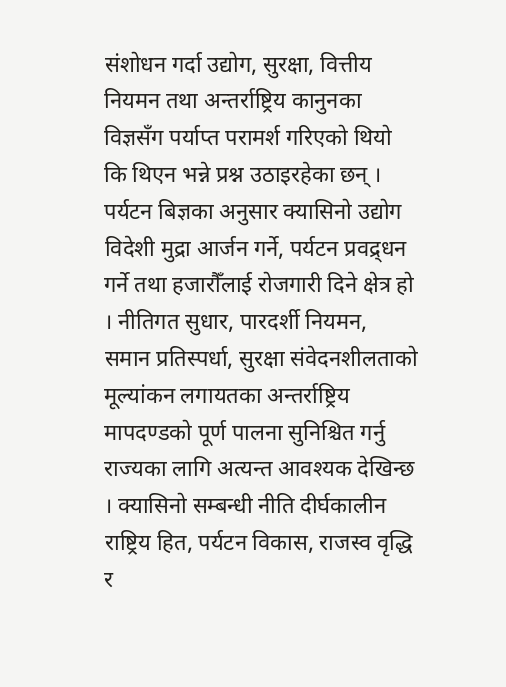संशोधन गर्दा उद्योग, सुरक्षा, वित्तीय नियमन तथा अन्तर्राष्ट्रिय कानुनका विज्ञसँग पर्याप्त परामर्श गरिएको थियो कि थिएन भन्ने प्रश्न उठाइरहेका छन् ।
पर्यटन बिज्ञका अनुसार क्यासिनो उद्योग विदेशी मुद्रा आर्जन गर्ने, पर्यटन प्रवद्र्धन गर्ने तथा हजारौँलाई रोजगारी दिने क्षेत्र हो । नीतिगत सुधार, पारदर्शी नियमन, समान प्रतिस्पर्धा, सुरक्षा संवेदनशीलताको मूल्यांकन लगायतका अन्तर्राष्ट्रिय मापदण्डको पूर्ण पालना सुनिश्चित गर्नु राज्यका लागि अत्यन्त आवश्यक देखिन्छ । क्यासिनो सम्बन्धी नीति दीर्घकालीन राष्ट्रिय हित, पर्यटन विकास, राजस्व वृद्धि र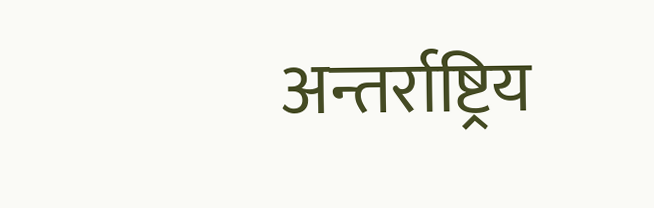अन्तर्राष्ट्रिय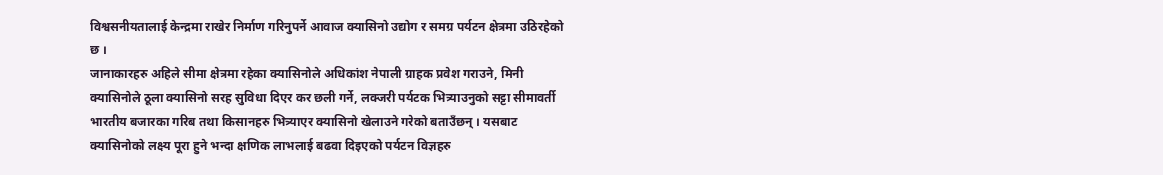विश्वसनीयतालाई केन्द्रमा राखेर निर्माण गरिनुपर्ने आवाज क्यासिनो उद्योग र समग्र पर्यटन क्षेत्रमा उठिरहेको छ ।
जानाकारहरु अहिले सीमा क्षेत्रमा रहेका क्यासिनोले अधिकांश नेपाली ग्राहक प्रवेश गराउने, मिनी क्यासिनोले ठूला क्यासिनो सरह सुविधा दिएर कर छली गर्ने, लक्जरी पर्यटक भित्र्याउनुको सट्टा सीमावर्ती भारतीय बजारका गरिब तथा किसानहरु भित्र्याएर क्यासिनो खेलाउने गरेको बताउँछन् । यसबाट क्यासिनोको लक्ष्य पूरा हुने भन्दा क्षणिक लाभलाई बढवा दिइएको पर्यटन विज्ञहरु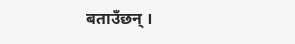बताउँछन् ।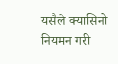यसैले क्यासिनो नियमन गरी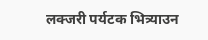लक्जरी पर्यटक भित्र्याउन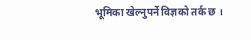भूमिका खेल्नुपर्ने विज्ञको तर्क छ ।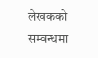लेखकको सम्वन्धमा